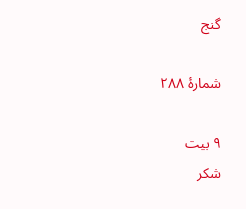گنج

شمارهٔ ۲۸۸

۹ بیت
شکر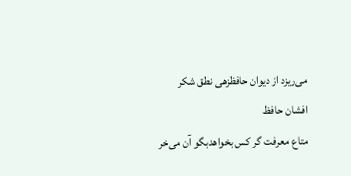می‌ریزد از دیوان حافظزهی نطق شکر افشان حافظ
متاع معرفت گر کس بخواهدبگو آن می‌خر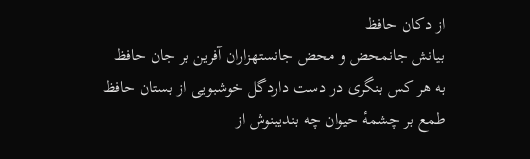از دکان حافظ
بیانش جانمحض و محض جانستهزاران آفرین بر جان حافظ
به هر کس بنگری در دست داردگل خوشبویی از بستان حافظ
طمع بر چشمهٔ حیوان چه بندیبنوش از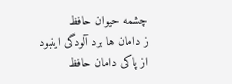چشمه حیوان حافظ
ز دامان ها برد آلودگی اینبود از پاکی دامان حافظ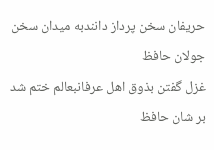حریفان سخن پرداز دانندبه میدان سخن جولان حافظ
غزل گفتن بذوق اهل عرفانبعالم ختم شد بر شان حافظ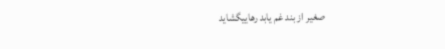صغیر از بند غم یابد رهاییگشاید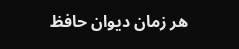هر زمان دیوان حافظ